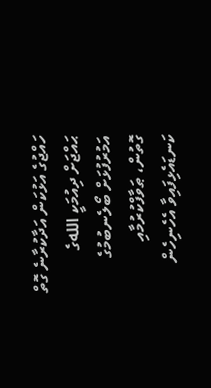ހައްޖުގެ އަޅުކަން އަދާކުރާނެ ގޮތް
ޙައްޖަށް ދިއުމަކީ اللهގެ އަމުރުފުޅަށް ބޯލެނބުމުގެ ގޮތުން، ޠަވާފްކުރުމާއި ކަނޑައެޅިފައިވާ އެހެނިހެން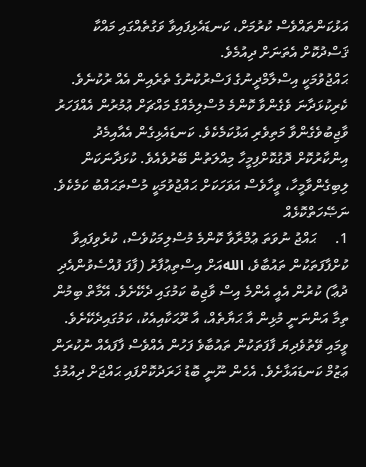އަޅުކަންތައްވެސް ކުރުމަށް، ކަނޑައެޅިފައިވާ ވަގުތެއްގައި މައްކާ ޤަސްދުކޮށް އެތަނަށް ދިއުމެވެ.
ޙައްޖުވުމަކީ އިސްލާމްދީނުގެ ފަސްރުކުނުގެ ތެރެއިން އެއް ރުކުނެވެ. ކެރިކުޅަދާނަ ވެގެންވާ ކޮންމެ މުސްލިމެއްގެ މައްޗަށް ޢުމުރުން އެއްފަހަރު ވާޖިބުވެގެންވާ މަތިވެރި އަޅުކަމެކެވެ. ކަނޑައެޅިގެން އެއާއިމެދު އިންކާރުކޮށް ދޮގުކޮށްފިމީހާ މިއްލަތުން ބޭރުވެއެވެ. ކުޅަދާނަކަން ލިބިގެންވާމީހާ، ވީހާވެސް އަވަހަކަށް ޙައްޖުވުމަކީ މުސްތަޙައްބު ކަމެކެވެ.
ނަޞޭހަތްކޮޅެއް
1.     ޙައްޖު ނުވަތަ ޢުމްރާވާ ކޮންމެ މުސްލިމަކުވެސް، ކުރެވިފައިވާ ކުށްފާފަތަކުން ތައުބާވެ، اللهއަށް އިސްތިޢުފާރު (ފާފަ ފުއްސެވުންއެދި ދުޢާ) ކުރުން އެއީ އެންމެ އިސް ވާޖިބު ކަމުގައި ދެކޭށެވެ. އޭމާތް ބިމުން ތިމާ އަންނަނީ މުޅިން އާ ޙަޔާތެއް، އާ ރޫޙަކާއިއެކު، ކަމުގައިދެކޭށެވެ. ވީމައި ވޭތުވެދިޔަ ފާފަތަކުން ތައުބާވެ ފަހުން އެއްވެސް ފާފައެއް ނުކުރަން ޢަޒުމް ކަނޑައަޅާށެވެ. އެހެން ނޫނީ ބޮޑު ޚަރަދުކޮށްފައި ޙައްޖަށް ދިއުމުގެ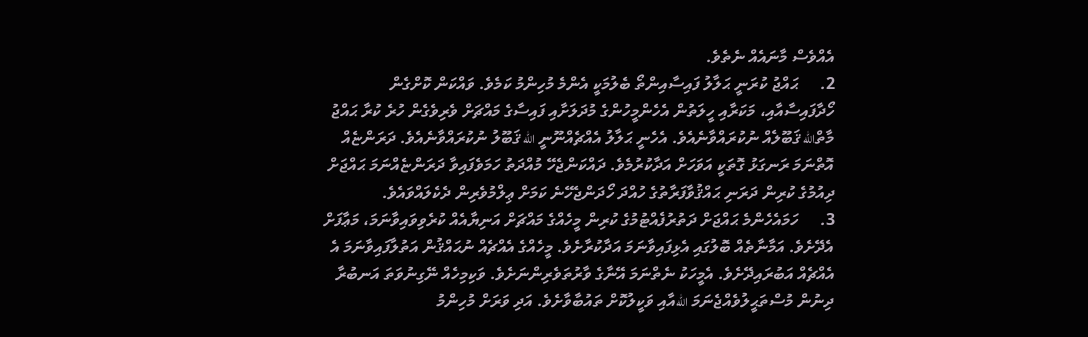އެއްވެސް މާނައެއް ނެތެވެ.
2.     ޙައްޖު ކުރަނީ ޙަލާލު ފައިސާއިންތޯ ބެލުމަކީ އެންމެ މުހިންމު ކަމެވެ. ވައްކަން ކޮށްގެން ހޯދާފައިސާއާއި، މަކަރާއި ހީލަތުން އެހެންމީހުންގެ މުދަލަށާއި ފައިސާގެ މައްޗަށް ވެރިވެގެން ހުރެ ކުރާ ޙައްޖު މާތްالله ޤަބޫލެއް ނުކުރައްވާނެއެވެ. އެހެނީ ޙަލާލު އެއްޗެއްނޫނީ الله ޤަބޫލު ނުކުރައްވާނެއެވެ. ދަރަންޏެއް އޮތްނަމަ ރަނގަޅު ގޮތަކީ އަވަހަށް އަދާކުރުމެވެ. ދައްކަންޖެހޭ މުއްދަތު ހަމަވެފައިވާ ދަރަންޏެއްނަމަ ޙައްޖަށް ދިއުމުގެ ކުރިން ދަރަނި ޙައްޤުވާފަރާތުގެ ހުއްދަ ހޯދަންޖެހޭނެ ކަމަށް ޢިލްމުވެރިން ދެކެލައްވައެވެ.
3.     ހަމައެހެންމެ ޙައްޖަށް ދަތުރުފެއްޓުމުގެ ކުރިން މީހެއްގެ މައްޗަށް އަނިޔާއެއް ކުރެވިވައިވާނަމަ، މަޢާފަށް އެދޭށެވެ. އަމާނާތެއް ބޮލުގައި އެޅިފައިވާނަމަ އަދާކުރާށެވެ. މީހެއްގެ އެއްޗެއް ނުޙައްޤުން އަތުލާފައިވާނަމަ އެ އެއްޗެއް އަބުރައިދޭށެވެ. އެމީހަކު ނެތްނަމަ އޭނާގެ ވާރުތަވެރިންނަށެވެ. ވަކިމިހެއް ނޭގިނުވަތަ އަނބުރާ ދިނުން މުސްތަޙީލުވެއްޖެނަމަ اللهއާއި ވަކީލުކޮށް ތައުބާވާށެވެ. އަދި ވަރަށް މުހިންމު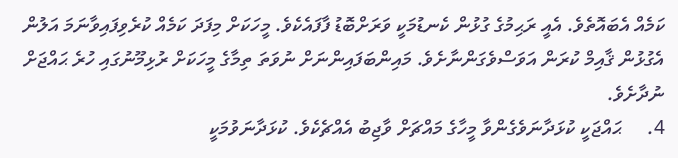ކަމެއް އެބައޮތެވެ. އެއީ ރަޙިމުގެ ގުޅުން ކެނޑުމަކީ ވަރަށްބޮޑު ފާފައެކެވެ. މީހަކަށް މިފަދަ ކަމެއް ކުރެވިފައިވާނަމަ އަލުން އެގުޅުން ޤާއިމް ކުރަން އަވަސްވެގަންނާށެވެ. މައިންބަފައިންނަށް ނުވަތަ ތިމާގެ މީހަކަށް ރުޅިމޫނުގައި ހުރެ ޙައްޖަށް ނުދާށެވެ.
4.     ޙައްޖަކީ ކުޅަދާނަވެގެންވާ މީހާގެ މައްޗަށް ވާޖިބު އެއްޗެކެވެ. ކުޅަދާނަވުމަކީ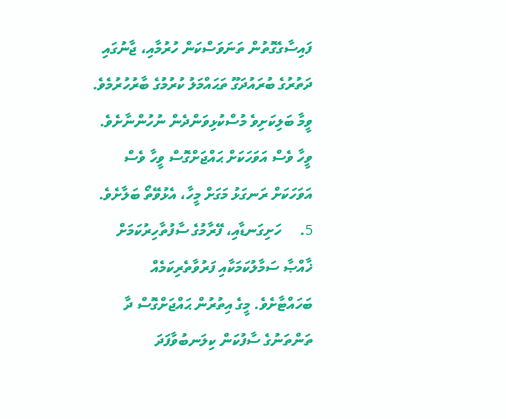ފައިސާގެގޮތުން ތަނަވަސްކަން ހުރުމާއި، ޖާނުގައި ދަތުރުގެ ބުރައުދަގޫ ތަޙައްމަލު ކުރުމުގެ ބާރުހުރުމެވެ. ވީމާ ބަލިކަށިވެ މުސްކުޅިވަންދެން ނުހުންނާށެވެ. ވީހާ ވެސް އަވަހަކަށް ޙައްޖަށްގޮސް ވީހާ ވެސް އަވަހަކަށް ރަނގަޅު މަގަށް މީހާ، އެޅުވޭތޯ ބަލާށެވެ.
5.     ހަށިގަނޑާއި، ފޭރާމުގެ ސާފުތާހިރުކަމަށް ޚާއްޞާ ސަމާލުކަމަކާއި ފަރުވާތެރިކަމެއް ބަހައްޓާށެވެ. މީގެ އިތުރުން ޙައްޖަށްގޮސް ދާ ތަންތަނުގެ ސާފުކަން ކިލަނބުވާފަދަ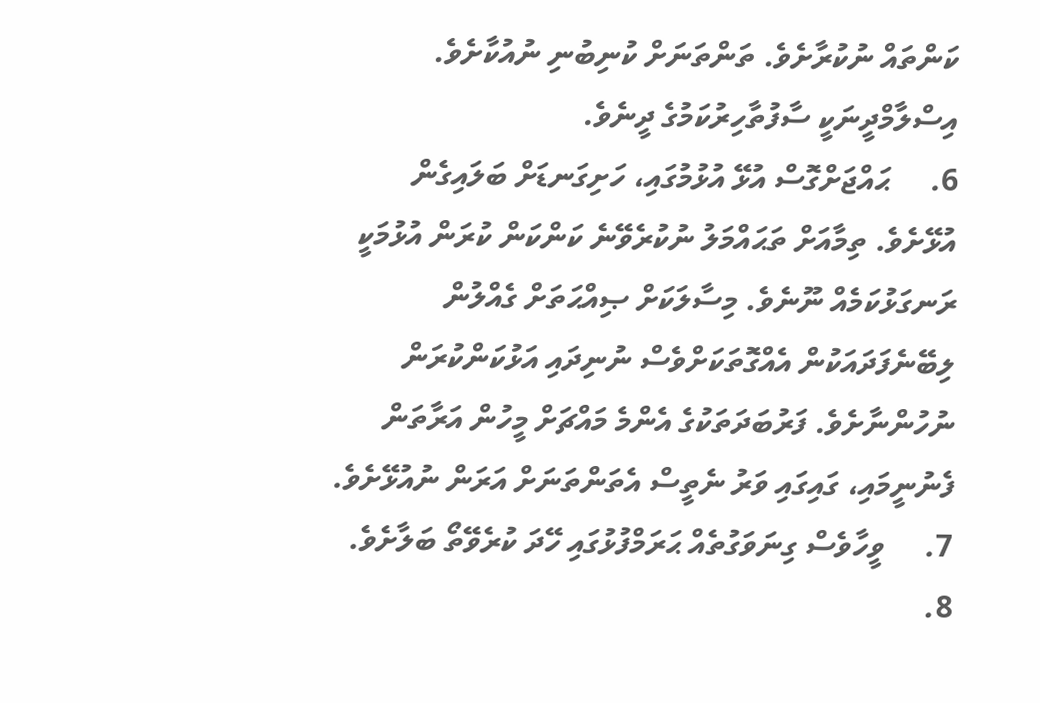ކަންތައް ނުކުރާށެވެ. ތަންތަނަށް ކުނިބުނި ނުއުކާށެވެ. އިސްލާމްދީނަކީ ސާފުތާހިރުކަމުގެ ދީނެވެ.
6.     ޙައްޖަށްގޮސް އުޅޭ އުޅުމުގައި، ހަށިގަނޑަށް ބަލައިގެން އުޅޭށެވެ. ތިމާއަށް ތަޙައްމަލު ނުކުރެވޭނެ ކަންކަން ކުރަން އުޅުމަކީ ރަނގަޅުކަމެއް ނޫނެވެ. މިސާލަކަށް ޞިއްޙަތަށް ގެއްލުން ލިބޭނެފަދައަކުން އެއްގޮތަކަށްވެސް ނުނިދައި އަޅުކަންކުރަން ނުހުންނާށެވެ. ފަރުބަދަތަކުގެ އެންމެ މައްޗަށް މީހުން އަރާތަން ފެނުނީމައި، ގައިގައި ވަރު ނެތީސް އެތަންތަނަށް އަރަން ނުއުޅޭށެވެ.
7.     ވީހާވެސް ގިނަވަގުތެއް ޙަރަމްފުޅުގައި ހޭދަ ކުރެވޭތޯ ބަލާށެވެ.
8.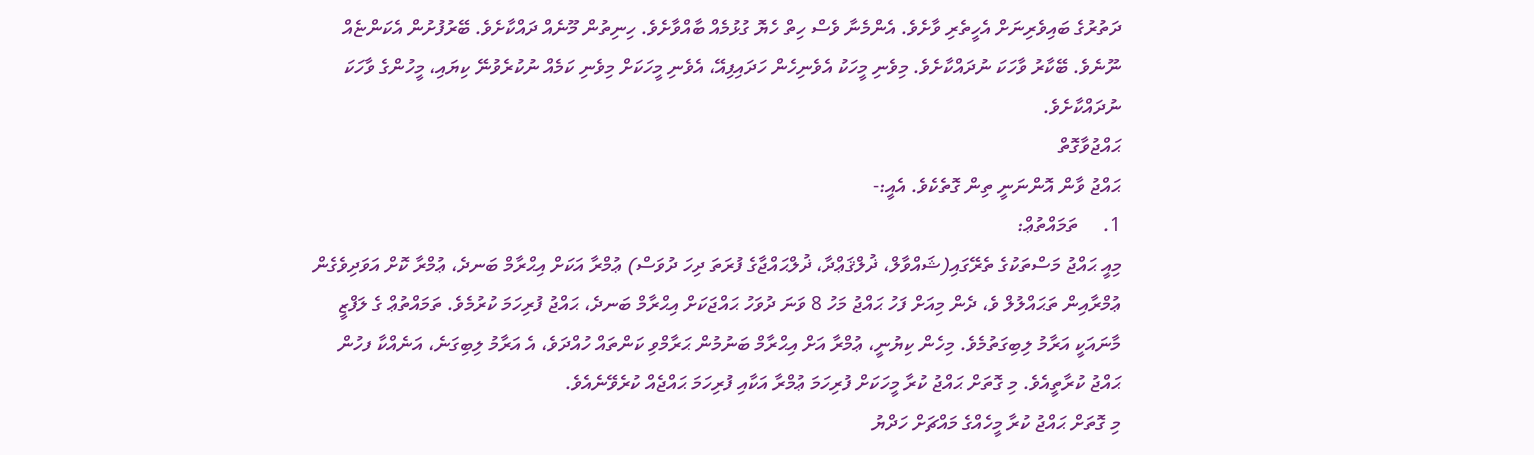ދަތުރުގެ ބައިވެރިނަށް އެހީތެރި ވާށެވެ. އެންމެނާ ވެސް ހިތް ހެޔޮ ގުޅުމެއް ބާއްވާށެވެ. ހިނިތުން މޫނެއް ދައްކާށެވެ. ބޭރުފުށުން އެކަންޏެއް ނޫނެވެ. ބޭކާރު ވާހަކަ ނުދައްކާށެވެ. މިވެނި މީހަކު އެވެނިހެން ހަދައިފިއޭ، އެވެނި މީހަކަށް މިވެނި ކަމެއް ނުކުރެވުނޭ ކިޔައި، މީހުންގެ ވާހަކަ ނުދައްކާށެވެ.
ޙައްޖުވާގޮތް
ޙައްޖު ވާން އޮންނަނީ ތިން ގޮތެކެވެ. އެއީ:-
1.     ތަމައްތުޢް:
މިއީ ޙައްޖު މަސްތަކުގެ ތެރޭގައި(ޝައްވާލް، ޛުލްޤަޢްދާ، ޛުލްޙައްޖާގެ ފުރަތަ ދިހަ ދުވަސް) ޢުމްރާ އަކަށް އިޙްރާމް ބަނދެ، ޢުމްރާ ކޮށް އަވަދިވެގެން ޢުމްރާއިން ތަޙައްލުލް ވެ، ދެން މިއަށް ފަހު ޙައްޖު މަހު 8 ވަނަ ދުވަހު ޙައްޖަކަށް އިޙްރާމް ބަނދެ، ޙައްޖު ފުރިހަމަ ކުރުމެވެ. ތަމައްތުޢް ގެ ލަފްޒީ މާނައަކީ އަރާމު ލިބިގަތުމެވެ. މިހެން ކިޔުނީ، ޢުމްރާ އަށް އިޙްރާމް ބަނުމުން ޙަރާމްވި ކަންތައް ހުއްދަވެ، އެ އަރާމު ލިބިގަނެ، އަނެއްކާ ފހުން ޙައްޖު ކުރާތީއެވެ. މި ގޮތަށް ޙައްޖު ކުރާ މީހަކަށް ފުރިހަމަ ޢުމްރާ އަކާއި ފުރިހަމަ ޙައްޖެއް ކުރެވޭނެއެވެ.
މި ގޮތަށް ޙައްޖު ކުރާ މީހެއްގެ މައްޗަށް ހަދްޔު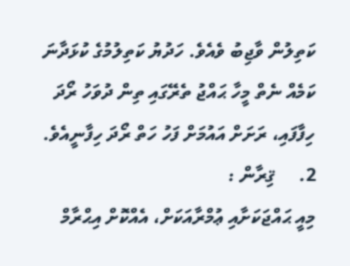ކަތިލުން ވާޖިބު ވެއެވެ. ހަދުޔު ކަތިލުމުގެ ކުޅަދާނަ ކަމެއް ނެތް މީހާ ޙައްޖު ތެރޭގައި ތިން ދުވަހު ރޯދަ ހިފާފައި، ރަށަށް އައުމަށް ފަހު ހަތް ރޯދަ ހިފާނީއެވެ.
2.     ޤިރާން :
މިއީ ޙައްޖަކަށާއި ޢުމްރާއަކަށް، އެއްކޮށް އިޙްރާމް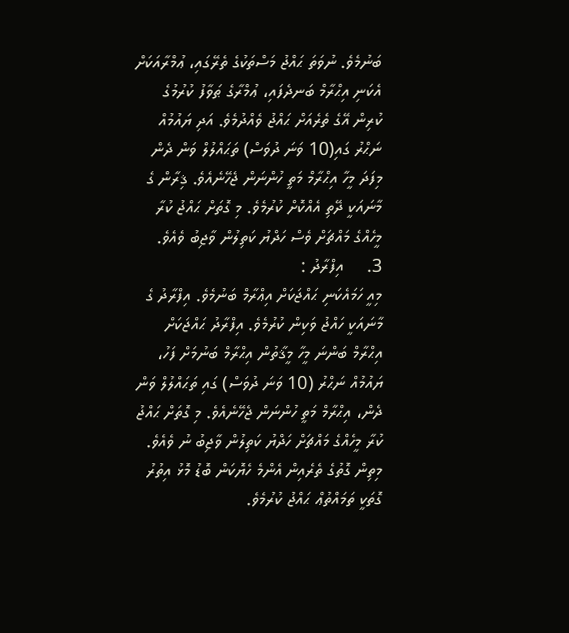ބަނުމެވެ. ނުވަތަ ޙައްޖު މަސްތަކުގެ ތެރޭގައި، ޢުމްރާއަކަށް އެކަނި އިޙްރާމް ބަނދެފައި، ޢުމްރާގެ ޠަވާފު ކުރުމުގެ ކުރިން އޭގެ ތެރެއަށް ޙައްޖު ވެއްދުމެވެ. އަދި ޔައުމުއް ނަޙްރު ގައި(10 ވަނަ ދުވަސް) ތަޙައްލުލް ވަން ދެން މިފަދަ މީހާ އިޙްރާމް މަތީ ހުންނަން ޖެހޭނެއެވެ. ޤިރާން ގެ މާނައަކީ ދޭތި އެއްކޮށް ކުރުމެވެ. މި ގޮތަށް ޙައްޖު ކުރާ މީހެއްގެ މައްޗަށް ވެސް ހަދްޔު ކަތިލުން ވާޖިބު ވެއެވެ.
3.     އިފްރާދު :
މިއީ ހަމައެކަނި ޙައްޖަކަށް އިޢްރާމް ބަނުމެވެ. އިފްރާދު ގެ މާނައަކީ ހައްޖު ވަކިން ކުރުމެވެ. އިފްރާދު ޙައްޖަކަށް އިޙްރާމް ބަންނަ މީހާ މީޤާތުން އިޙްރާމް ބަނުމަށް ފަހު، ޔައުމުއް ނަޙްރު (10 ވަނަ ދުވަސް) ގައި ތަޙައްލުލް ވަން ދެން، އިޙްރާމް މަތީ ހުންނަން ޖެހޭނެއެވެ. މި ގޮތަށް ޙައްޖު ކުރާ މީހެއްގެ މައްޗަށް ހަދްޔު ކަތިލުން ވާޖިބު ނު ވެއެވެ.
މިތިން ގޮތުގެ ތެރެއިން އެންމެ ހެޔޮކަން ބޮޑު މޮޅު އިތުރު ގޮތަކީ ތަމައްތުޢް ޙައްޖު ކުރުމެވެ.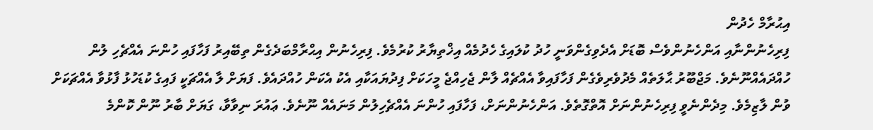އިޙުރާމް ހެދުން
ފިރިހެނުންނާއި އަންހެނުންވެސް ބޮޑަށް އެދެވިގެންވަނީ ހުދު ކުލައިގެ ހެދުމެއް އިޚްތިޔާރު ކުރުމެވެ. ފިރިހެނުން އިޙްރާމްބަދެގެން ތިބޭއިރު ފަހާފައި ހުންނަ އެއްޗެހި ލުން ހުއްދައެއްނޫނެވެ. މަޖްބޫރު ޙާލަތެއް މެދުވެރިވެގެން ފަހާފައިވާ އެއްޗެއް ލާން ޖެހިއްޖެ މީހަކަށް ފިދުޔައަކާއި އެކު އެކަން ހުއްދައެވެ. ފަޔަށް ލާ އެއްޗަކީ ފައިގެ ކުޑަހުޅު ފާޅުވާ އެއްޗަކަށް ވުން ލާޒިމެވެ. މިދެންނެވީ ފިރިހެނުންނަށް އޮތްގޮތެވެ. އަންހެނުންނަށް، ފަހާފައި ހުންނަ އެއްޗެހިލުން މަނައެއް ނޫނެވެ. ޢައުރަ ނިވާވާ، ގަޔަށް ބާރު ނޫން ކޮންމެ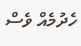ހެދުމެއް ވެސް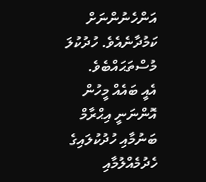އަންހެނުންނަށް ކަމުދާނެއެވެ. ހުދުކުލަ މުސްތަޙައްބެވެ.
އެއީ ބައެއް މީހުން އޮންނަނީ އިޙްރާމް ބަނުމާއި ހުދުކުލައިގެ ހެދުމެއްލުމާއި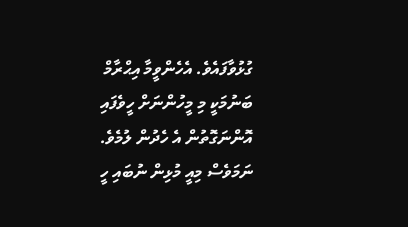ގުޅުވާފައެވެ. އެހެންވީމާ އިޙްރާމް ބަނުމަކީ މި މީހުންނަށް ހީވެފައި އޮންނަގޮތުން އެ ހެދުން ލުމެވެ. ނަމަވެސް މިއީ މުޅިން ނުބައި ހީ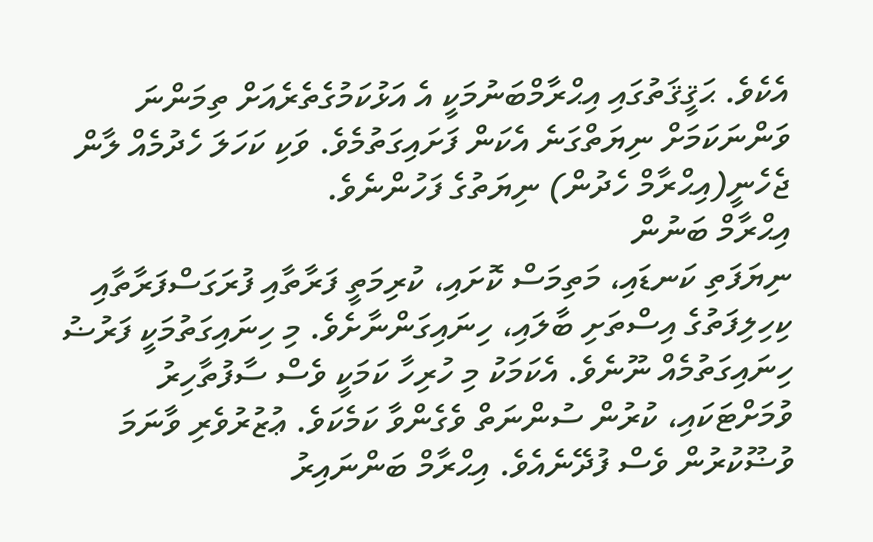އެކެވެ. ޙަޤީޤަތުގައި އިޙްރާމްބަނުމަކީ އެ އަޅުކަމުގެތެރެއަށް ތިމަންނަ ވަންނަކަމަށް ނިޔަތްގަނެ އެކަން ފަށައިގަތުމެވެ. ވަކި ކަހަލަ ހެދުމެއް ލާން ޖެހެނީ(އިޙްރާމް ހެދުން) ނިޔަތުގެ ފަހުންނެވެ.
އިޙްރާމް ބަނުން
ނިޔަފަތި ކަނޑައި، މަތިމަސް ކޮށައި، ކުރިމަތީ ފަރާތާއި ފުރަގަސްފަރާތާއި ކިހިލިފަތުގެ އިސްތަށި ބާލައި، ހިނައިގަންނާށެވެ. މި ހިނައިގަތުމަކީ ފަރުޟު ހިނައިގަތުމެއް ނޫނެވެ. އެކަމަކު މި ހުރިހާ ކަމަކީ ވެސް ސާފުތާހިރު ވުމަށްޓަކައި، ކުރުން ސުންނަތް ވެގެންވާ ކަމެކަވެ. ޢުޒުރުވެރި ވާނަމަ ވުޟޫކުރުން ވެސް ފުދޭނެއެވެ. އިޙްރާމް ބަންނައިރު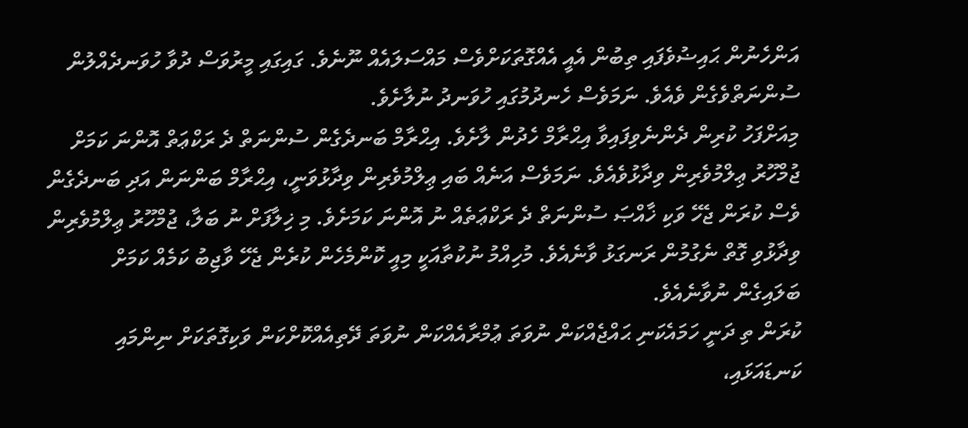އަންހެނުން ޙައިޟުވެފައި ތިބުން އެއީ އެއްގޮތަކަށްވެސް މައްސަލައެއް ނޫނެވެ. ގައިގައި މީރުވަސް ދުވާ ހުވަނދެއްލުން ސުންނަތްވެގެން ވެއެވެ. ނަމަވެސް ހެނދުމުގައި ހުވަނދު ނުލާށެވެ.
މިއަށްފަހު ކުރިން ދެންނެވިފައިވާ އިޙްރާމް ހެދުން ލާށެވެ. އިޙްރާމް ބަނދެގެން ސުންނަތް ދެ ރަކްޢަތް އޮންނަ ކަމަށް ޖުމްހޫރު ޢިލްމުވެރިން ވިދާޅުވެއެވެ. ނަމަވެސް އަނެއް ބައި ޢިލްމުވެރިން ވިދާޅުވަނީ، އިޙްރާމް ބަންނަން އަދި ބަނދެގެން ވެސް ކުރަން ޖެހޭ ވަކި ޚާއްޞަ ސުންނަތް ދެ ރަކްޢަތެއް ނު އޮންނަ ކަމަށެވެ. މި ޚިލާފަށް ނު ބަލާ، ޖުމްހޫރު ޢިލްމުވެރިން ވިދާޅުވި ގޮތް ނެގުމުން ރަނގަޅު ވާނެއެވެ. މުހިއްމު ނުކުތާއަކީ މިއީ ކޮންމެހެން ކުރެން ޖެހޭ ވާޖިބު ކަމެއް ކަމަށް ބަލައިގެން ނުވާނެއެވެ.
ކުރަން ތި ދަނީ ހަމައެކަނި ޙައްޖެއްކަން ނުވަތަ ޢުމްރާއެއްކަން ނުވަތަ ދޭތިއެއްކޮށްކަން ވަކިގޮތަކަށް ނިންމައި ކަނޑައަޅައި،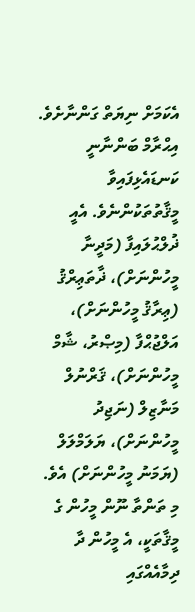އެކަމަށް ނިޔަތް ގަންނާށެވެ. އިޙްރާމް ބަންނާނީ ކަނޑައެޅިފައިވާ މީޤާތުތަކުންނެވެ. އެއީ ޛުލްޙުލައިފާ (މަދީނާ މީހުންނަށް)، ޛާތަޢިރްޤު (ޢިރާޤު މީހުންނަށް)، އަލްޖުޙްފާ (މިޞްރު، ޝާމް މީހުންނަށް)، ޤަރްނުލް މަނާޒިލް (ނަޖިދު މީހުންނަށް)، ޔަލަމްލަލް (ޔަމަނު މީހުންނަށް) އެވެ. މި ތަންތާ ނޫން މީހުން ގެ މީޤާތަކީ، އެ މީހުން ދާ ދިމާއެއްގައި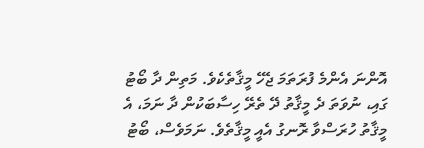އޮންނަ އެންމެ ފުރަތަމަ ޖެހޭ މީޤާތެކެވެ. މަތިން ދާ ބޯޓު ގައި، ނުވަތަ ދެ މީޤާތު ދޭ ތެރޭ ހިސާބަކުން ދާ ނަމަ، އެ މީޤާތު ހުރަސްވާ ރޮނގު އެއީ މީޤާތެވެ. ނަމަވެސް، ބޯޓު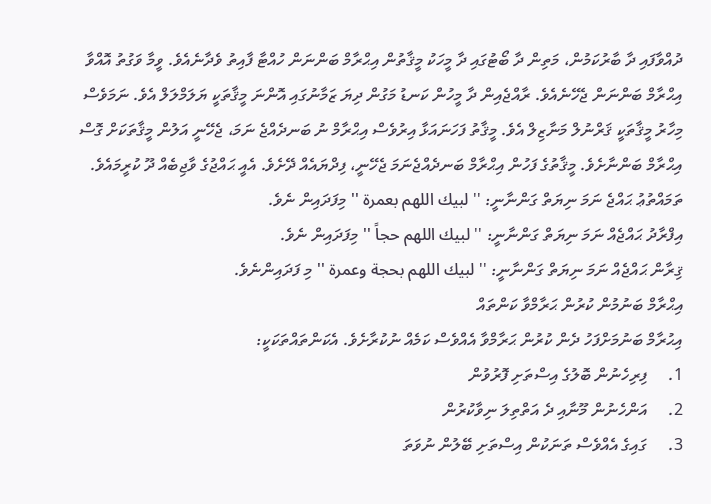ދުއްވާފައި ދާ ބާރުކަމުން، މަތިން ދާ ބޯޓުގައި ދާ މީހަކު މީޤާތުން އިޙްރާމް ބަންނަން ހުއްޓާ ފާއިތު ވެދާނެއެވެ. ވީމާ ވަގުތު އޮއްވާ އިޙްރާމް ބަންނަން ޖެހޭނެއެވެ. ރާއްޖެއިން ދާ މީހުން ކަނޑު މަގުން ދިޔަ ޒަމާނުގައި އޮންނަ މީޤާތަކީ ޔަލަމްލަލް އެވެ. ނަމަވެސް މިހާރު މީޤާތަކީ ޤަރްނުލް މަނާޒިލް އެވެ. މީޤާތު ފަހަނައަޅާ އިރުވެސް އިޙްރާމް ނު ބަނދެއްޖެ ނަމަ، ޖެހޭނީ އަލުން މީޤާތަކަށް ގޮސް އިޙްރާމް ބަންނާށެވެ. މީޤާތުގެ ފަހުން އިޙްރާމް ބަނދެއްޖެނަމަ ޖެހޭނީ، ފިދްޔައެއް ދޭށެވެ. އެއީ ޙައްޖުގެ ވާޖިބެއް ދޫ ކުރީމައެވެ.
ތަމައްތުޢު ޙައްޖެ ނަމަ ނިޔަތް ގަންނާނީ: '' لبيك اللهم بعمرة '' މިފަދައިން ނެވެ.
އިފްރާދު ޙައްޖެއް ނަމަ ނިޔަތް ގަންނާނީ: '' لبيك اللهم حجاً '' މިފަދައިން ނެވެ.
ޤިރާން ޙައްޖެއް ނަމަ ނިޔަތް ގަންނާނީ: '' لبيك اللهم بحجة وعمرة '' މި ފަދައިންނެވެ.
އިޙްރާމް ބަނުމުން ކުރުން ޙަރާމްވާ ކަންތައް
އިޙުރާމް ބަނުމަށްފަހު ދެން ކުރުން ޙަރާމްވާ އެއްވެސް ކަމެއް ނުކުރާށެވެ. އެކަންތައްތަކަކީ:
1.     ފިރިހެނުން ބޮލުގެ އިސްތަށި ފޮރުވުން
2.     އަންހެނުން މޫނާއި ދެ އަތްތިލަ ނިވާކުރުން
3.     ގައިގެ އެއްވެސް ތަނަކުން އިސްތަށި ބޭލުން ނުވަތަ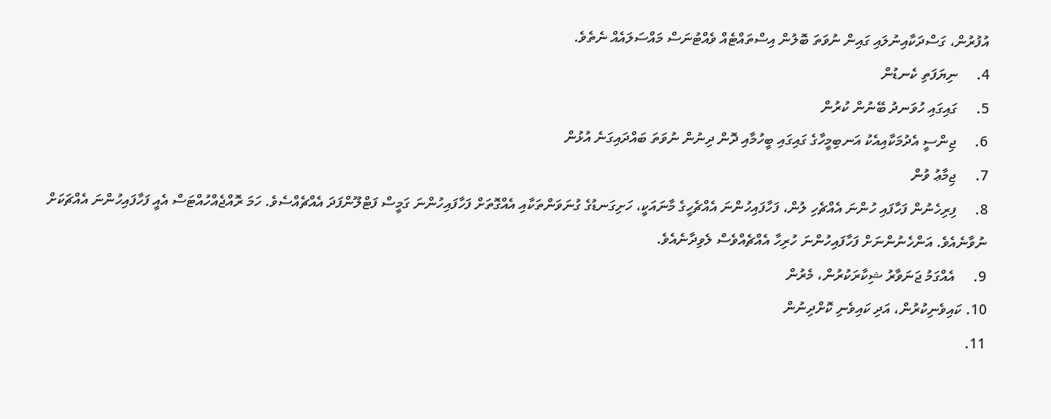އުފުރުން، ގަސްދަކާއިނުލައި ގައިން ނުވަތަ ބޮލުން އިސްތައްޓެއް ވެއްޓުނަސް މައްސަލައެއް ނެތެވެ.
4.     ނިޔަފަތި ކެނޑުން
5.     ގައިގައި ހުވަނދު ބޭނުން ކުރުން
6.     ޖިންސީ އެދުމަކާއިއެކު އަނބިމީހާގެ ގައިގައި ބީހުމާއި ދޮން ދިނުން ނުވަތަ ބައްދައިގަނެ އުޅުން
7.     ޖިމާޢު ވުން
8.     ފިރިހެނުން ފަހާފައި ހުންނަ އެއްޗެހި ލުން، ފަހާފައިހުންނަ އެއްޗެހީގެ މާނައަކީ، ހަށިގަނޑުގެ ގުނަވަންތަކާއި އެއްގޮތަށް ފަހާފައިހުންނަ ގަމީސް ފަޓްލޫންފަދަ އެއްޗެއްސެވެ. ހަމަ ރޮއްޖެއްހުއްޓަސް އެއީ ފަހާފައިހުންނަ އެއްޗަކަށް ނުވާނެއެވެ. އަންހެނުންނަށް ފަހާފައިހުންނަ ހުރިހާ އެއްޗެއްވެސް ލެވިދާނެއެވެ.
9.     އެއްގަމު ޖަނަވާރު ޝިކާރަކުރުން، މެރުން
10. ކައިވެނިކުރުން، އަދި ކައިވެނި ކޮށްދިނުން
11.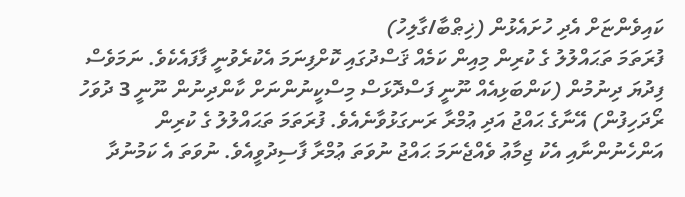ކައިވެންޏަށް އެދި ހުށައެޅުން (ޚިޠްބާ/ގާލިހު)
ފުރަތަމަ ތަޙައްލުލު ގެ ކުރިން މިއިން ކަމެއް ޤަސްދުގައި ކޮށްފިނަމަ އެކުރެވުނީ ފާފައެކެވެ. ނަމަވެސް ފިދުޔަ ދިނުމުން (ކަންބަޅިއެއް ނޫނީ ފަސްދޮޅަސް މިސްކީނުންނަށް ކާންދިނުން ނޫނީ 3 ދުވަހު ރޯދަހިފުން) އޭނާގެ ޙައްޖު އަދި ޢުމްރާ ރަނގަޅުވާނެއެވެ. ފުރަތަމަ ތަޙައްލުލު ގެ ކުރިން އަންހެނުންނާއި އެކު ޖިމާޢު ވެއްޖެނަމަ ޙައްޖު ނުވަތަ ޢުމްރާ ފާސިދުވީއެވެ. ނުވަތަ އެ ކަމުނުދާ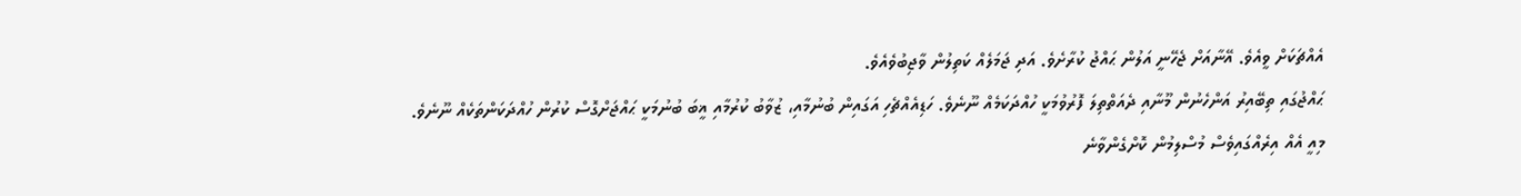އެއްޗަކަށް ވީއެވެ. އޭނާއަށް ޖެހޭނީ އަލުން ޙައްޖު ކުރާށެވެ. އަދި ޖަމަލެއް ކަތިލުން ވާޖިބުވެއެވެ.
ޙައްޖުގައި ތިބޭއިރު އަންހެނުން މޫނާއި ދެއަތްތިލަ ފޮރުވުމަކީ ހުއްދަކަމެއް ނޫނެވެ. ހަޑިއެއްޗެހި އަގައިން ބުނުމާއި، ޒުވާބު ކުރުމާއި ޣީބަ ބުނުމަކީ ޙައްޖަށްގޮސް ކުރުން ހުއްދަކަންތަކެއް ނޫނެވެ. މިއީ އެއް އިރެއްގައިވެސް މުސްލިމުން ކޮށްގެންވާނެ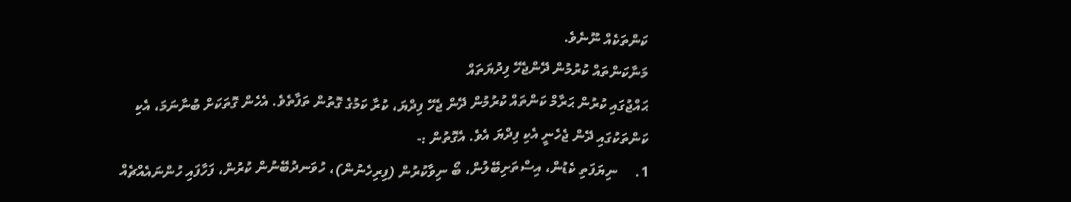ކަންތަކެއް ނޫނެވެ.
މަނާކަންތައް ކުރުމުން ދޭންޖެހޭ ފިދުޔަތައް
ޙައްޖުގައި ކުރުން ޙަރާމް ކަންތައް ކުރުމުން ދޭން ޖެހޭ ފިދްޔަ، ކުރާ ކަމުގެ ގޮތުން ތަފާތެވެ. އެހެން ގޮތަކަށް ބުނާނަމަ، އެކި ކަންތަކުގައި ދޭން ޖެހެނީ އެކި ފިދްޔަ އެވެ. އެގޮތުން :-
1.     ނިޔަފަތި ކެޑުން، އިސްތަށިބޭލުން، ބޯ ނިވާކުރުން (ފިރިހެނުން)، ހުވަނދުބޭނުން ކުރުން، ފަހާފައި ހުންނައެއްޗެއް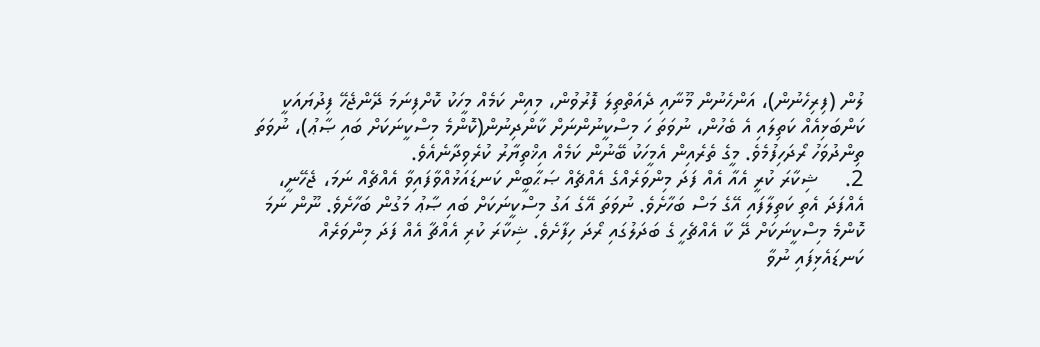ލުން (ފިރިހެނުން)، އަންހެނުން މޫނާއި ދެއަތްތިލަ ފޮރުވުން، މިއިން ކަމެއް މީހަކު ކޮށްފިނަމަ ދޭންޖެހޭ ފިދުޔައަކީ ކަންބަޅިއެއް ކަތިލައި އެ ބެހުން، ނުވަތަ ހަ މިސްކީނުންނަށް ކާންދިނުން(ކޮންމެ މިސްކީނަކަށް ބައި ޞާޢު)، ނުވަތަ ތިންދުވަހު ރޯދަހިފުމެވެ. މީގެ ތެރެއިން އެމީހަކު ބޭނުން ކަމެއް އިޚްތިޔާރު ކުރެވިދާނެއެވެ.
2.     ޝިކާރަ ކުރީ އެއާ އެއް ފަދަ މިންވަރެއްގެ އެއްޗެއް ޞަޙާބީން ކަނޑައަޅުއްވާފައިވާ އެއްޗެއް ނަމަ، ޖެހޭނީ، އެއްފަދަ އެތި ކަތިލާފައި އޭގެ މަސް ބަހާށެވެ. ނުވަތަ އޭގެ އަގު މިސްކީނަކަށް ބައި ޞާޢު މަގުން ބަހާށެވެ. ނޫން ނަމަ ކޮންމެ މިސްކީނަކަށް ދޭ ކާ އެއްޗެހީ ގެ ބަދަލުގައި ރޯދަ ހިފާށެވެ. ޝިކާރަ ކުރި އެއްޗާ އެއް ފަދަ މިންވަރެއް ކަނޑައެޅިފައި ނުވާ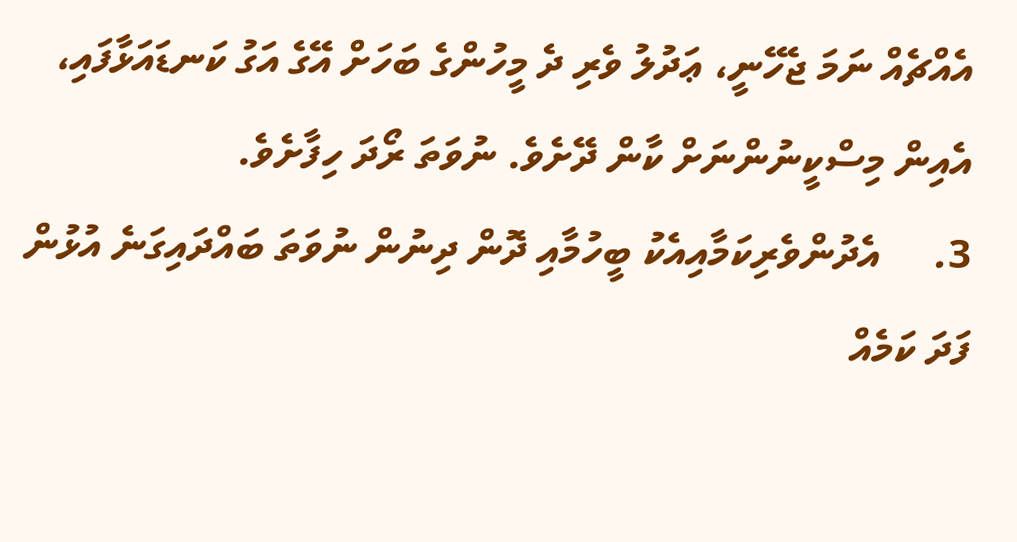އެއްޗެއް ނަމަ ޖެހޭނީ، ޢަދުލު ވެރި ދެ މީހުންގެ ބަހަށް އޭގެ އަގު ކަނޑައަޅާފައި، އެއިން މިސްކީނުންނަށް ކާން ދޭށެވެ. ނުވަތަ ރޯދަ ހިފާށެވެ.
3.     އެދުންވެރިކަމާއިއެކު ބީހުމާއި ދޮން ދިނުން ނުވަތަ ބައްދައިގަނެ އުޅުން ފަދަ ކަމެއް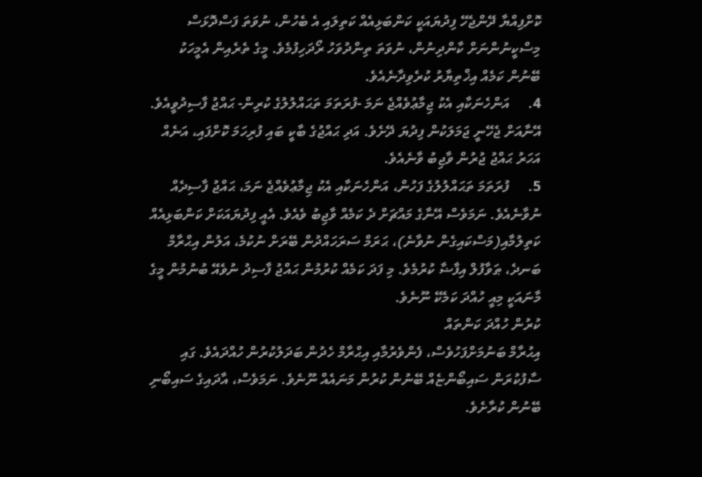ކޮށްފިއްޔާ ދޭންޖެހޭ ފިދުޔައަކީ ކަންބަޅިއެއް ކަތިލައި އެ ބެހުން، ނުވަތަ ފަސްދޮޅަސް މިސްކީނުންނަށް ކާންދިނުން، ނުވަތަ ތިންދުވަހު ރޯދަހިފުމެވެ. މީގެ ތެރެއިން އެމީހަކު ބޭނުން ކަމެއް އިޚްތިޔާރު ކުރެވިދާނެއެވެ.
4.     އަންހެނަކާއި އެކު ޖިމާޢުވެއްޖެ ނަމަ -ފުރަތަމަ ތަޙައްލުލުގެ ކުރިން- ޙައްޖު ފާސިދުވީއެވެ. އޭނާއަށް ޖެހޭނީ ޖަމަލަކުން ފިދުޔަ ދޭށެވެ. އަދި ޙައްޖުގެ ބާކީ ބައި ފުރިހަމަ ކޮށްފައި، އަނެއް އަހަރު ޙައްޖު ޖުރުން ވާޖިބު ވާނެއެވެ.
5.     ފުރަތަމަ ތަޙައްލުލުގެ ފަހުން، އަންހެނަކާއި އެކު ޖިމާޢުވެއްޖެ ނަމަ، ޙައްޖު ފާސިދެއް ނުވާނެއެވެ. ނަމަވެސް އޭނާގެ މައްޗަށް ދެ ކަމެއް ވާޖިބު ވެއެވެ. އެއީ ފިދުޔައަކަށް ކަންބަޅިއެއް ކަތިލުމާއި(މަސްކައިގެން ނުވާނެ)، ޙަރަމް ސަރަހައްދުން ބޭރަށް ނުކުމެ، އަލުން އިޙްރާމް ބަނދެ، ޠަވާފުލް އިފާޟާ ކުރުމެވެ. މި ފަދަ ކަމެއް ކުރުމުން ޙައްޖު ފާސިދު ނުވެއޭ ބުނުމުން މީގެ މާނައަކީ މިއީ ހުއްދަ ކަމެކޭ ނޫނެވެ.
ކުރުން ހުއްދަ ކަންތައް
އިޙުރާމް ބަނުމަށްފަހުވެސް، ފެންވެރުމާއި އިޙްރާމް ހެދުން ބަދަލުކުރުން ހުއްދައެވެ. ގައި ސާފުކުރަން ސައިބޯންޏެއް ބޭނުން ކުރުން މަނައެއް ނޫނެވެ. ނަމަވެސް، އާދައިގެ ސައިބޯނި ބޭނުން ކުރާށެވެ.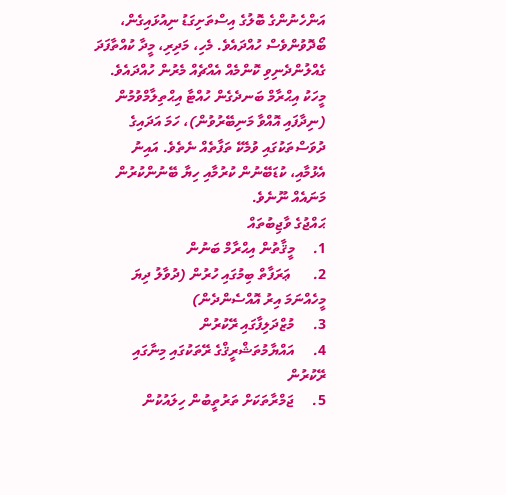އަންހެނުންގެ ބޮލުގެ އިސްތަށިގަޑު ނިއުޅައިގެން، ބޯދޮވުންވެސް ހުއްދައެވެ. މެހި، މަދިރި، މީދާ ކުއްތާފަދަ ގެއްލުންދެނިވި ކޮންމެއް އެއްޗެއް މެރުން ހުއްދައެވެ. މީހަކު އިޙްރާމް ބަނދެގެން ހުއްޓާ އިޙްތިލާމްވުމުން (ނިދާފައި އޮއްވާ މަނިބޭރުވުން)، ހަމަ އަދައިގެ ދުވަސްތަކުގައި ވުމެކޭ ތަފާތެއް ނެތެވެ. އައިނު އެޅުމާއި، ކުޑަބޭނުން ކުރުމާއި ހިޔާ ބޭނުންކުރުން މަނައެއް ނޫނެވެ.
ޙައްޖުގެ ވާޖިބުތައް
1.     މީޤާތުން އިޙްރާމް ބަނުން
2.      ޢަރަފާތް ބިމުގައި ހުރުން (ދުވާލު ދިޔަ މީހެއްނަމަ އިރު އޮއްސެންދެން)
3.     މުޒްދަލިފާގައި ރޭކުރުން
4.     އައްޔާމުތަޝްރީޤްގެ ރޭތަކުގައި މިނާގައި ރޭކުރުން
5.     ޖަމްރާތަކަށް ތަރުތީބުން ހިލައުކުން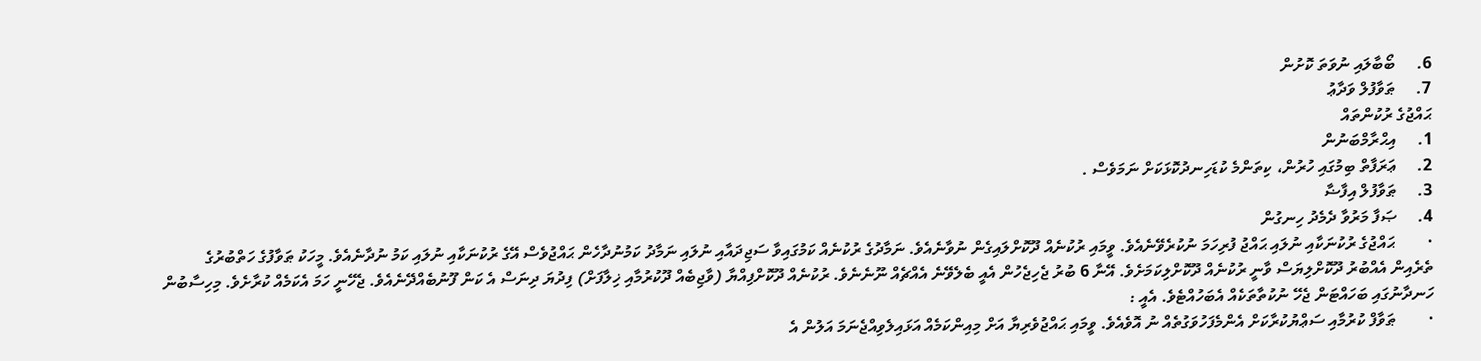6.     ބޯބާލައި ނުވަތަ ކޮށުން
7.     ޠަވާފުލް ވަދާޢު
ޙައްޖުގެ ރުކުންތައް
1.     އިޙްރާމްބަނުން
2.     ޢަރަފާތް ބިމުގައި ހުރުން، ކިތަންމެ ކުޑަހިނދުކޮޅަކަށް ނަމަވެސް .
3.     ޠަވާފުލް އިފާޟާ
4.     ޞަފާ މަރުވާ ދެމެދު ހިނގުން
·        ޙައްޖުގެ ރުކުނަކާއި ނުލައި ޙައްޖު ފުރިހަމަ ނުކުރެވޭނެއެވެ. ވީމައި ރުކުނެއް ދޫކޮށްލައިގެން ނުވާނެއެވެ. ނަމާދުގެ ރުކުނެއް ކަމުގައިވާ ސަޖިދައާއި ނުލައި ނަމާދު ކަމުނުދާހެން ޙައްޖުވެސް އޭގެ ރުކުނަކާއި ނުލައި ކަމު ނުދާނެއެވެ. މީހަކު ޠަވާފުގެ ހަތްބުރުގެ ތެރެއިން އެއްބުރު ދޫކޮށްލިޔަސް ވާނީ ރުކުނެއް ދޫކޮށްލިކަމަށެވެ. އޭނާ 6 ބުރު ޖެހިޖެހުން އެއީ ބެލެވޭނެ އެއްޗެއް ނޫނެނެވެ. ރުކުނެއް ދޫކޮށްފިއްޔާ (ވާޖިބެއް ދޫކުރުމާއި ޚިލާފަށް) ފިދުޔަ ދިނަސް އެ ކަން ފޫނުބެއްދޭނެއެވެ. ޖެހޭނީ ހަމަ އެކަމެއް ކުރާށެވެ. މިހިސާބުން ހަނދާނުގައި ބަހައްޓަން ޖެހޭ ނުކުތާތަކެއް އެބަހުއްޓެވެ. އެއީ :
·        ޠަވާފް ކުރުމާއި ސަޢްޔުކުރާކަށް އެންމެފަހުވަގުތެއް ނު އޮވެއެވެ. ވީމައި ޙައްޖުވެރިޔާ އަށް މިއިންކަމެއް އަޅައިލެވިއްޖެނަމަ އަލުން އެ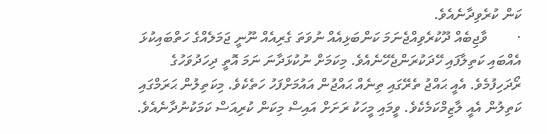ކަން ކުރެވިދާނެއެވެ.
·        ވާޖިބެއް ދޫކުރެވިއްޖެނަމަ ކަންބަޅިއެއް ނުވަތަ ގެރިއެއް ނޫނީ ޖަމަލެއްގެ ހަތްބައިކުޅަ އެއްބައި ކަތިލާފައި ހޭދަކުރަންޖެހޭނެއެވެ. މިކަމަށް ނުކުޅަދާނަ ނަމަ އޮތީ ދިހަދުވަހުގެ ރޯދަހިފުމެވެ. އެއީ ޙައްޖު ތެރޭގައި ތިނެއް ޙައްޖުން އައުމަށްފަހު ހަތެކެވެ. މިކަތިލުން ޙަރަމްގައި ކަތިލުން އެއީ ލާޒިމްކަމެކެވެ. ވީމައި މީހަކު ރަށަށް އައިސް މިކަން ކުރިއަސް ކަމަކުނުދާނެއެވެ.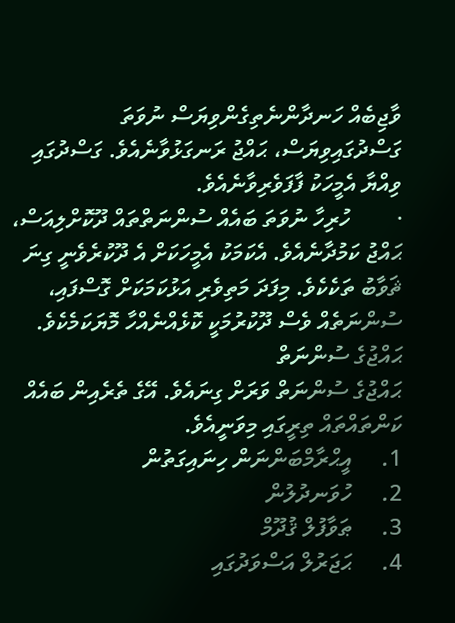ވާޖިބެއް ހަނދާންނެތިގެންވިޔަސް ނުވަތަ ގަސްދުގައިވިޔަސް، ޙައްޖު ރަނގަޅުވާނެއެވެ. ގަސްދުގައި ވިއްޔާ އެމީހަކު ފާފަވެރިވާނެއެވެ.
·        ހުރިހާ ނުވަތަ ބައެއް ސުންނަތްތައް ދޫކޮށްލިއަސް، ޙައްޖު ކަމުދާނެއެވެ. އެކަމަކު އެމީހަކަށް އެ ދޫކުރެވެނީ ގިނަ ޘަވާބު ތަކެކެވެ. މިފަދަ މަތިވެރި އަޅުކަމަކަށް ގޮސްފައި، ސުންނަތެއް ވެސް ދޫކުރުމަކީ ކޮޅެއްނެއްހާ މޮޔަކަމެކެވެ.
ޙައްޖުގެ ސުންނަތް
ޙައްޖުގެ ސުންނަތް ވަރަށް ގިނައެވެ. އޭގެ ތެރެއިން ބައެއް ކަންތައްތައް ތިރީގައި މިވަނީއެވެ.
1.     އީޙްރާމްބަންނަން ހިނައިގަތުން
2.     ހުވަނދުލުން
3.     ޠަވާފުލް ޤުދޫމް
4.     ޙަޖަރުލް އަސްވަދުގައި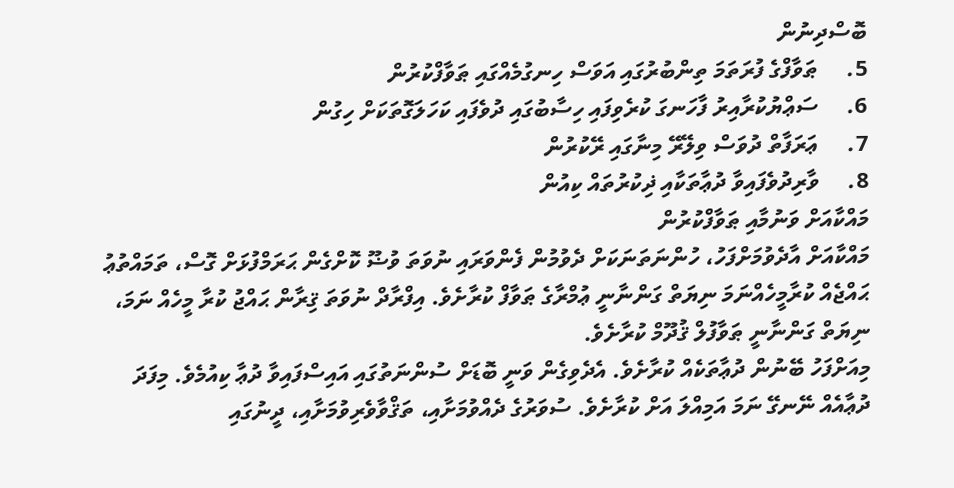ބޮސްދިނުން
5.     ޠަވާފްގެ ފުރަތަމަ ތިންބުރުގައި އަވަސް ހިނގުމެއްގައި ޠަވާފްކުރުން
6.     ސަޢްޔުކުރާއިރު ފާހަނގަ ކުރެވިފައި ހިސާބުގައި ދުވެފައި ކަހަލަގޮތަކަށް ހިގުން
7.     ޢަރަފާތް ދުވަސް ވިލޭރޭ މިނާގައި ރޭކުރުން
8.     ވާރިދުވެފައިވާ ދުޢާތަކާއި ޛިކުރުތައް ކިއުން
މައްކާއަށް ވަނުމާއި ޠަވާފްކުރުން
މައްކާއަށް އާދެވުމަށްފަހު، ހުންނަތަނަކަށް ދެވުމުން ފެންވަރައި ނުވަތަ ވުޟޫ ކޮށްގެން ޙަރަމްފުޅަށް ގޮސް، ތަމައްތުޢު ޙައްޖެއް ކުރާމީހެއްނަމަ ނިޔަތް ގަންނާނީ ޢުމްރާގެ ޠަވާފް ކުރާށެވެ. އިފްރާދް ނުވަތަ ޤިރާން ޙައްޖު ކުރާ މީހެއް ނަމަ، ނިޔަތް ގަންނާނީ ޠަވާފުލް ޤުދޫމް ކުރާށެވެ.
މިއަށްފަހު ބޭނުން ދުޢާތަކެއް ކުރާށެވެ. އެދެވިގެން ވަނީ ބޮޑަށް ސުންނަތުގައި އައިސްފައިވާ ދުޢާ ކިއުމެވެ. މިފަދަ ދުޢާއެއް ނޭނގޭ ނަމަ އަމިއްލަ އަށް ކުރާށެވެ. ސުވަރުގެ ދެއްވުމަށާއި، ތަޤްވާވެރިވުމަށާއި، ދީނުގައި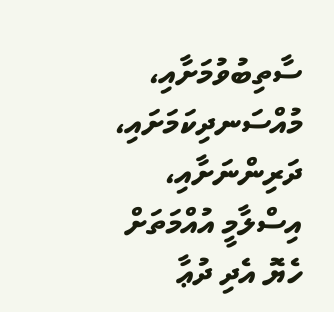ސާތިބުވުމަށާއި، މުއްސަނދިކަމަށައި، ދަރިންނަށާއި، އިސްލާމީ އުއްމަތަށް ހެޔޮ އެދި ދުޢާ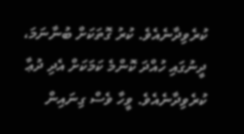ކުރެވިދާނެއެވެ. ކުރު ގޮތަކަށް ބުނާނަމަ، ދީނުގައި ހުއްދަ ކޮންމެ ކަމަކަށް އެދި ދުޢާ ކުރެވިދާނެއެވެ. ވީހާ ވެސް ގިނައިން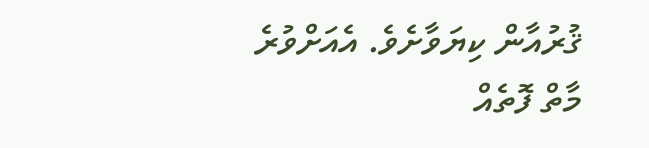ޤުރުއާން ކިޔަވާށެވެ. އެއަށްވުރެ މާތް ފޮތެއް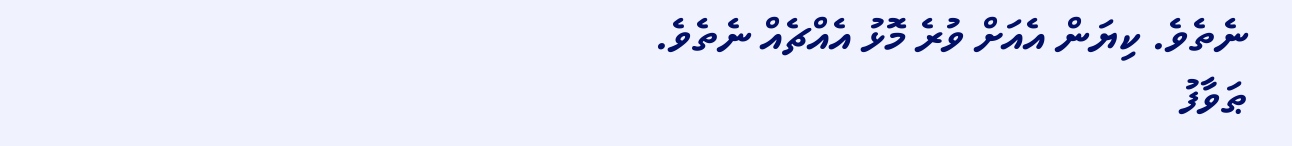ނެތެވެ. ކިޔަން އެއަށް ވުރެ މޮޅު އެއްޗެއް ނެތެވެ.
ޠަވާފު